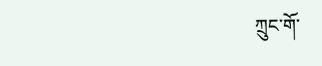ཀྲུང་གོ་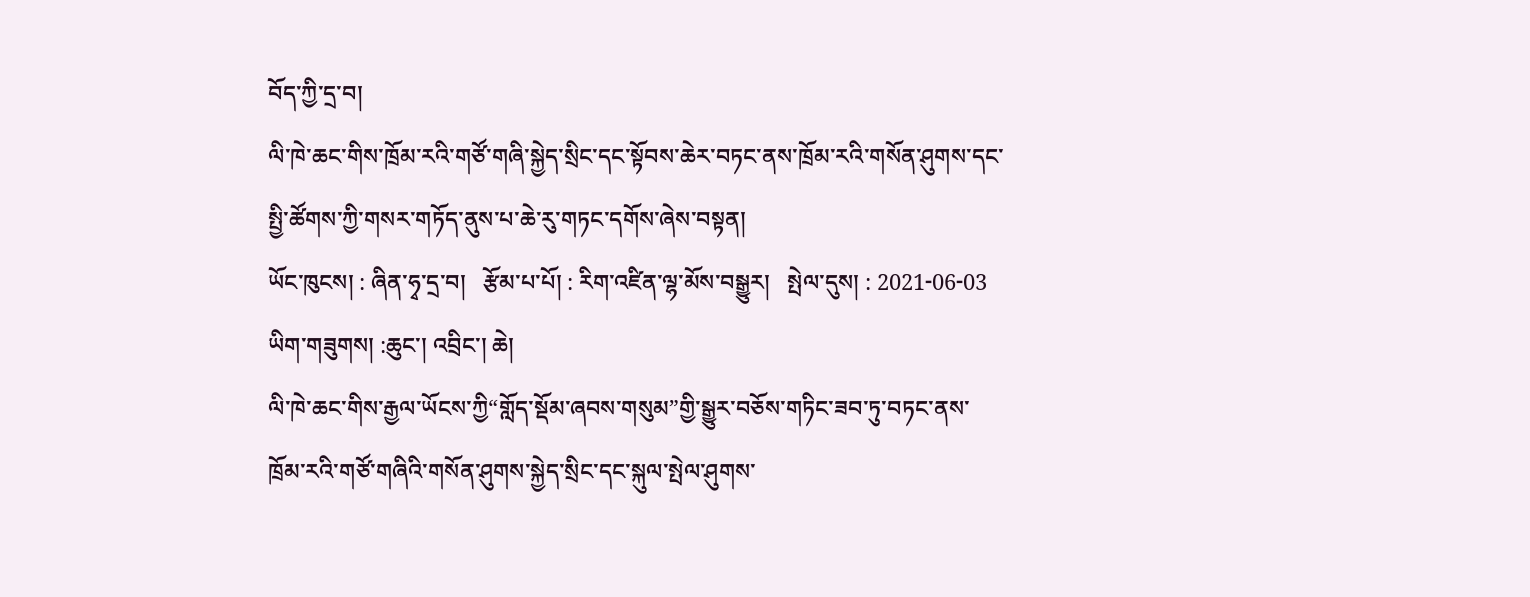བོད་ཀྱི་དྲ་བ།
ལི་ཁེ་ཆང་གིས་ཁྲོམ་རའི་གཙོ་གཞི་སྐྱེད་སྲིང་དང་སྟོབས་ཆེར་བཏང་ནས་ཁྲོམ་རའི་གསོན་ཤུགས་དང་སྤྱི་ཚོགས་ཀྱི་གསར་གཏོད་ནུས་པ་ཆེ་རུ་གཏང་དགོས་ཞེས་བསྟན།
ཡོང་ཁུངས། : ཞིན་ཧྭ་དྲ་བ།   རྩོམ་པ་པོ། : རིག་འཛིན་ལྷ་མོས་བསྒྱུར།   སྤེལ་དུས། : 2021-06-03
ཡིག་གཟུགས། :ཆུང་། འབྲིང་། ཆེ།
ལི་ཁེ་ཆང་གིས་རྒྱལ་ཡོངས་ཀྱི“གློད་སྡོམ་ཞབས་གསུམ”གྱི་སྒྱུར་བཅོས་གཏིང་ཟབ་ཏུ་བཏང་ནས་ཁྲོམ་རའི་གཙོ་གཞིའི་གསོན་ཤུགས་སྐྱེད་སྲིང་དང་སྐུལ་སྤེལ་ཤུགས་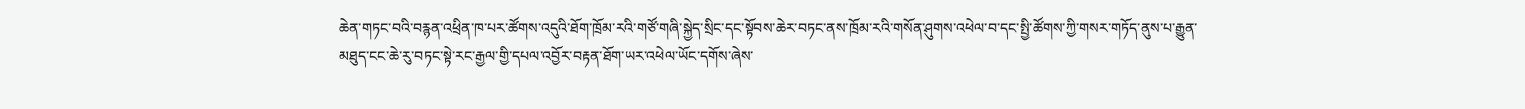ཆེན་གཏང་བའི་བརྙན་འཕྲིན་ཁ་པར་ཚོགས་འདུའི་ཐོག་ཁྲོམ་རའི་གཙོ་གཞི་སྐྱེད་སྲིང་དང་སྟོབས་ཆེར་བཏང་ནས་ཁྲོམ་རའི་གསོན་ཤུགས་འཕེལ་བ་དང་སྤྱི་ཚོགས་ཀྱི་གསར་གཏོད་ནུས་པ་རྒྱུན་མཐུད་ངང་ཆེ་རུ་བཏང་སྟེ་རང་རྒྱལ་གྱི་དཔལ་འབྱོར་བརྟན་ཐོག་ཡར་འཕེལ་ཡོང་དགོས་ཞེས་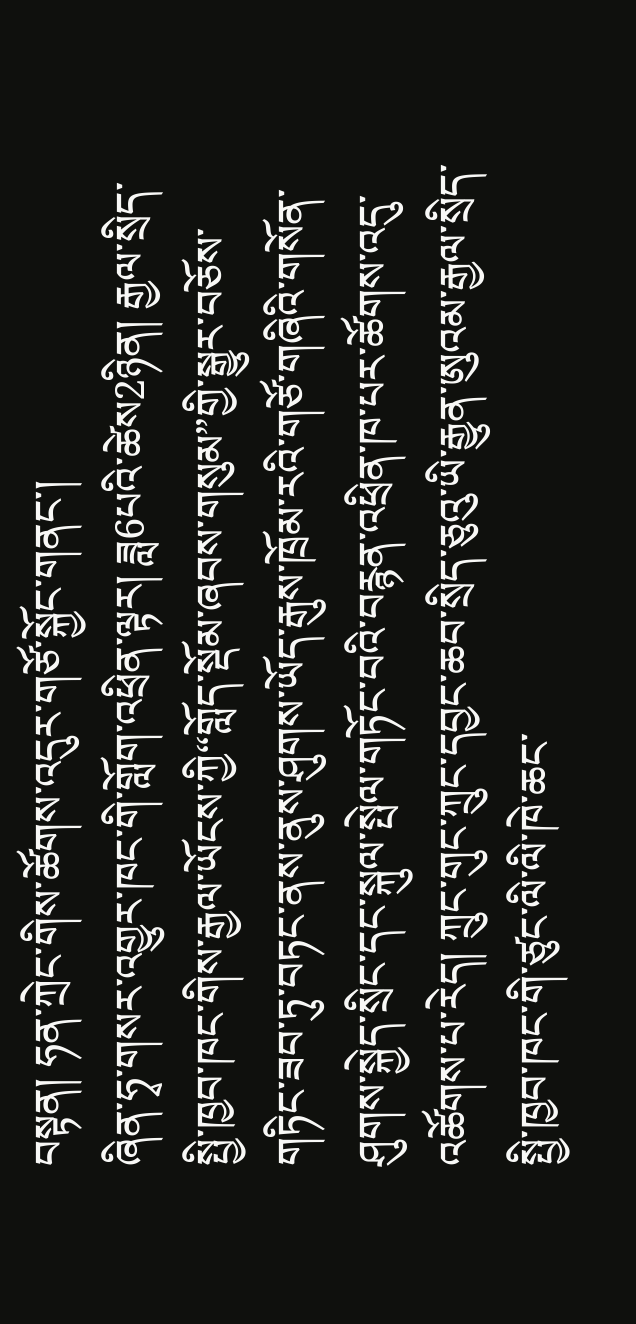བསྟན། ཧན་ཀྲེང་གིས་ཚོགས་འདུར་གཙོ་སྐྱོང་གནང་།
ཞིན་ཧྭ་གསར་འགྱུར་ཁང་གི་གློག་འཕྲིན་ལྟར། ཟླ6པའི་ཚེས2ཉིན། རྒྱལ་སྲིད་སྤྱི་ཁྱབ་ཁང་གིས་རྒྱལ་ཡོངས་ཀྱི“གློད་སྡོམ་ཞབས་གསུམ”གྱི་སྒྱུར་བཅོས་གཏིང་ཟབ་ཏུ་བཏང་ནས་ནུས་ཤུགས་ཡོད་རྒུས་ཁྲོམ་རའི་གཙོ་གཞིའི་གསོན་ཤུགས་སྐྱེད་སྲིང་དང་སྐུལ་སྤེལ་གཏོང་བའི་བརྙན་འཕྲིན་ཁ་པར་ཚོགས་འདུ་འཚོགས་པ་རེད། ཀྲུང་གུང་ཀྲུང་དབྱང་ཆབ་སྲིད་ཅུའུ་ཡི་རྒྱུན་ཨུའམ་རྒྱལ་སྲིད་སྤྱི་ཁྱབ་ཁང་གི་ཙུང་ལི་ལི་ཁེ་ཆང་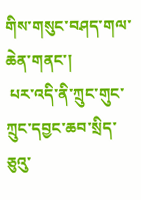གིས་གསུང་བཤད་གལ་ཆེན་གནང་།
 པར་འདི་ནི་ཀྲུང་གུང་ཀྲུང་དབྱང་ཆབ་སྲིད་ཅུའུ་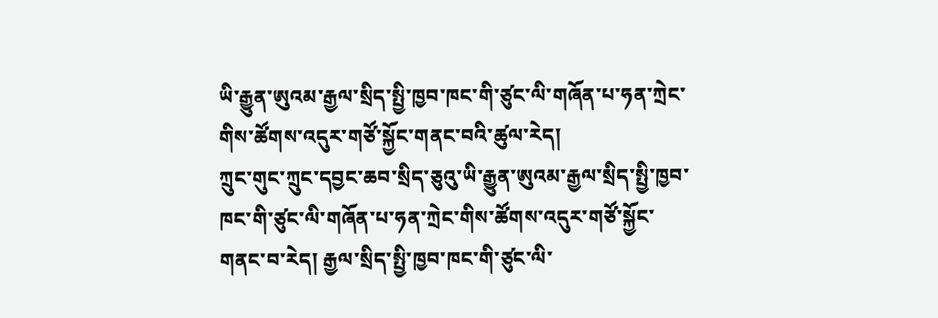ཡི་རྒྱུན་ཨུའམ་རྒྱལ་སྲིད་སྤྱི་ཁྱབ་ཁང་གི་ཙུང་ལི་གཞོན་པ་ཧན་ཀྲེང་གིས་ཚོགས་འདུར་གཙོ་སྐྱོང་གནང་བའི་ཚུལ་རེད།
ཀྲུང་གུང་ཀྲུང་དབྱང་ཆབ་སྲིད་ཅུའུ་ཡི་རྒྱུན་ཨུའམ་རྒྱལ་སྲིད་སྤྱི་ཁྱབ་ཁང་གི་ཙུང་ལི་གཞོན་པ་ཧན་ཀྲེང་གིས་ཚོགས་འདུར་གཙོ་སྐྱོང་གནང་བ་རེད། རྒྱལ་སྲིད་སྤྱི་ཁྱབ་ཁང་གི་ཙུང་ལི་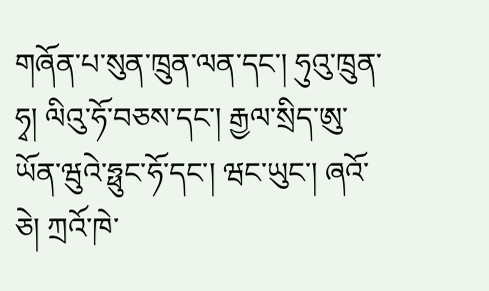གཞོན་པ་སུན་ཁྲུན་ལན་དང་། ཧུའུ་ཁྲུན་ཧྭ། ལིའུ་ཧོ་བཅས་དང་། རྒྱལ་སྲིད་ཨུ་ཡོན་ཝུའེ་ཧྥུང་ཧོ་དང་། ཝང་ཡུང་། ཞའོ་ཅེ། ཀྲའོ་ཁེ་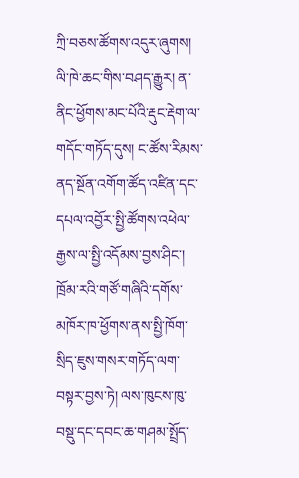ཀྲི་བཅས་ཚོགས་འདུར་ཞུགས།
ལི་ཁེ་ཆང་གིས་བཤད་རྒྱུར། ན་ནིང་ཕྱོགས་མང་པོའི་རྡུང་རྡེག་ལ་གདོང་གཏོད་དུས། ང་ཚོས་རིམས་ནད་སྔོན་འགོག་ཚོད་འཛིན་དང་དཔལ་འབྱོར་སྤྱི་ཚོགས་འཕེལ་རྒྱས་ལ་སྤྱི་འདོམས་བྱས་ཤིང་། ཁྲོམ་རའི་གཙོ་གཞིའི་དགོས་མཁོར་ཁ་ཕྱོགས་ནས་སྤྱི་ཁོག་སྲིད་ཇུས་གསར་གཏོད་ལག་བསྟར་བྱས་ཏེ། ལས་ཁུངས་ཁུ་བསྡུ་དང་དབང་ཆ་གཤམ་སྤྲོད་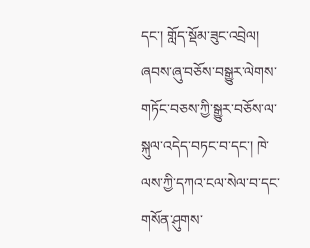དང་། གློད་སྡོམ་ཟུང་འབྲེལ། ཞབས་ཞུ་བཅོས་བསྒྱུར་ལེགས་གཏོང་བཅས་ཀྱི་སྒྱུར་བཅོས་ལ་སྐུལ་འདེད་བཏང་བ་དང་། ཁེ་ལས་ཀྱི་དཀའ་ངལ་སེལ་བ་དང་གསོན་ཤུགས་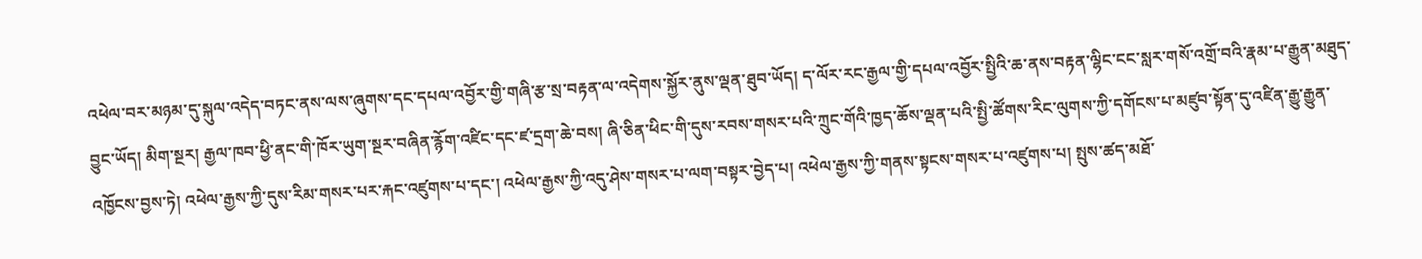འཕེལ་བར་མཉམ་དུ་སྐུལ་འདེད་བཏང་ནས་ལས་ཞུགས་དང་དཔལ་འབྱོར་གྱི་གཞི་རྩ་སྲ་བརྟན་ལ་འདེགས་སྐྱོར་ནུས་ལྡན་ཐུབ་ཡོད། ད་ལོར་རང་རྒྱལ་གྱི་དཔལ་འབྱོར་སྤྱིའི་ཆ་ནས་བརྟན་ལྷིང་ངང་སླར་གསོ་འགྲོ་བའི་རྣམ་པ་རྒྱུན་མཐུད་བྱུང་ཡོད། མིག་སྔར། རྒྱལ་ཁབ་ཕྱི་ནང་གི་ཁོར་ཡུག་སྔར་བཞིན་རྙོག་འཛིང་དང་ཛ་དྲག་ཆེ་བས། ཞི་ཅིན་ཕིང་གི་དུས་རབས་གསར་པའི་ཀྲུང་གོའི་ཁྱད་ཆོས་ལྡན་པའི་སྤྱི་ཚོགས་རིང་ལུགས་ཀྱི་དགོངས་པ་མཛུབ་སྟོན་དུ་འཛིན་རྒྱུ་རྒྱུན་འཁྱོངས་བྱས་ཏེ། འཕེལ་རྒྱས་ཀྱི་དུས་རིམ་གསར་པར་རྐང་འཛུགས་པ་དང་། འཕེལ་རྒྱས་ཀྱི་འདུ་ཤེས་གསར་པ་ལག་བསྟར་བྱེད་པ། འཕེལ་རྒྱས་ཀྱི་གནས་སྟངས་གསར་པ་འཛུགས་པ། སྤུས་ཚད་མཐོ་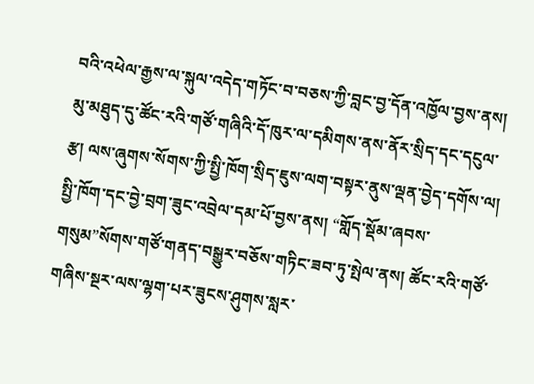བའི་འཕེལ་རྒྱས་ལ་སྐུལ་འདེད་གཏོང་བ་བཅས་ཀྱི་བླང་བྱ་དོན་འཁྱོལ་བྱས་ནས། མུ་མཐུད་དུ་ཚོང་རའི་གཙོ་གཞིའི་དོ་ཁུར་ལ་དམིགས་ནས་ནོར་སྲིད་དང་དངུལ་རྩ། ལས་ཞུགས་སོགས་ཀྱི་སྤྱི་ཁོག་སྲིད་ཇུས་ལག་བསྟར་ནུས་ལྡན་བྱེད་དགོས་ལ། སྤྱི་ཁོག་དང་བྱེ་བྲག་ཟུང་འབྲེལ་དམ་པོ་བྱས་ནས། “གློད་སྡོམ་ཞབས་གསུམ”སོགས་གཙོ་གནད་བསྒྱུར་བཅོས་གཏིང་ཟབ་ཏུ་སྤེལ་ནས། ཚོང་རའི་གཙོ་གཞིས་སྔར་ལས་ལྷག་པར་ཟུངས་ཤུགས་སླར་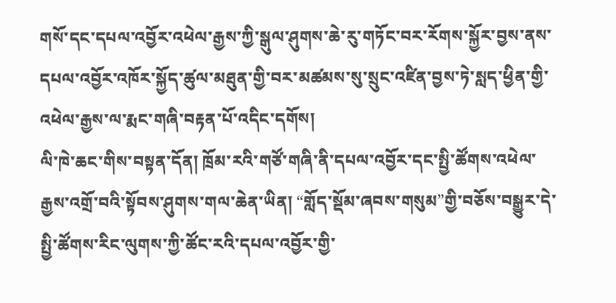གསོ་དང་དཔལ་འབྱོར་འཕེལ་རྒྱས་ཀྱི་སྒུལ་ཤུགས་ཆེ་རུ་གཏོང་བར་རོགས་སྐྱོར་བྱས་ནས་དཔལ་འབྱོར་འཁོར་སྐྱོད་ཚུལ་མཐུན་གྱི་བར་མཚམས་སུ་སྲུང་འཛིན་བྱས་ཏེ་སླད་ཕྱིན་གྱི་འཕེལ་རྒྱས་ལ་རྨང་གཞི་བརྟན་པོ་འདིང་དགོས།
ལི་ཁེ་ཆང་གིས་བསྟན་དོན། ཁྲོམ་རའི་གཙོ་གཞི་ནི་དཔལ་འབྱོར་དང་སྤྱི་ཚོགས་འཕེལ་རྒྱས་འགྲོ་བའི་སྟོབས་ཤུགས་གལ་ཆེན་ཡིན། “གློད་སྡོམ་ཞབས་གསུམ”གྱི་བཅོས་བསྒྱུར་དེ་སྤྱི་ཚོགས་རིང་ལུགས་ཀྱི་ཚོང་རའི་དཔལ་འབྱོར་གྱི་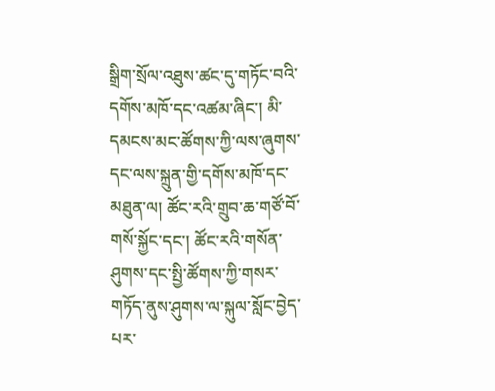སྒྲིག་སྲོལ་འཐུས་ཚང་དུ་གཏོང་བའི་དགོས་མཁོ་དང་འཚམ་ཞིང་། མི་དམངས་མང་ཚོགས་ཀྱི་ལས་ཞུགས་དང་ལས་སྐྲུན་གྱི་དགོས་མཁོ་དང་མཐུན་ལ། ཚོང་རའི་གྲུབ་ཆ་གཙོ་བོ་གསོ་སྐྱོང་དང་། ཚོང་རའི་གསོན་ཤུགས་དང་སྤྱི་ཚོགས་ཀྱི་གསར་གཏོད་ནུས་ཤུགས་ལ་སྐུལ་སློང་བྱེད་པར་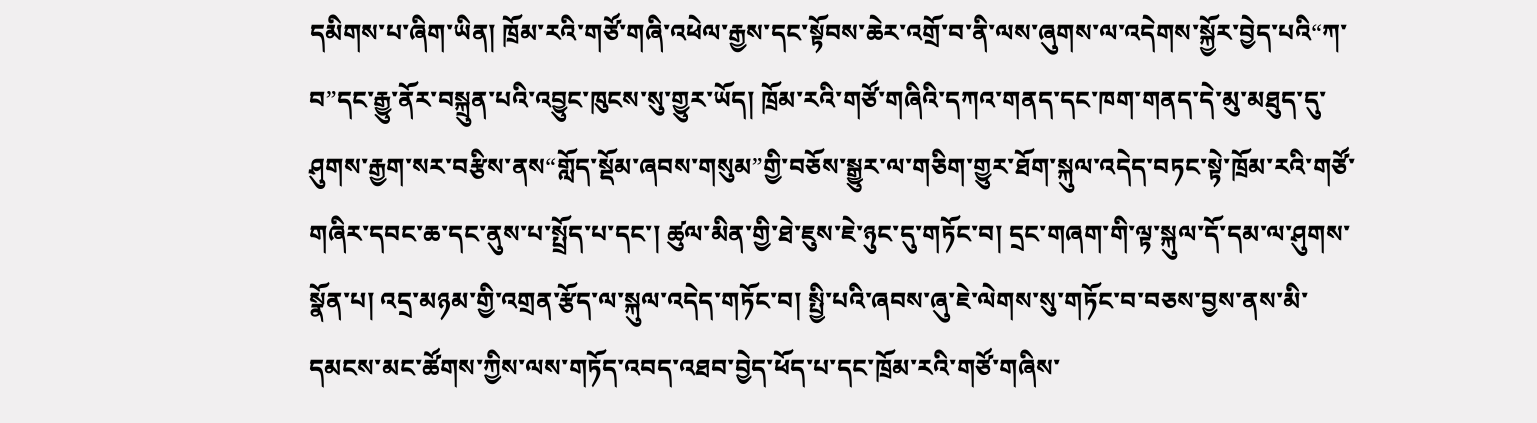དམིགས་པ་ཞིག་ཡིན། ཁྲོམ་རའི་གཙོ་གཞི་འཕེལ་རྒྱས་དང་སྟོབས་ཆེར་འགྲོ་བ་ནི་ལས་ཞུགས་ལ་འདེགས་སྐྱོར་བྱེད་པའི“ཀ་བ”དང་རྒྱུ་ནོར་བསྐྲུན་པའི་འབྱུང་ཁུངས་སུ་གྱུར་ཡོད། ཁྲོམ་རའི་གཙོ་གཞིའི་དཀའ་གནད་དང་ཁག་གནད་དེ་མུ་མཐུད་དུ་ཤུགས་རྒྱག་སར་བརྩིས་ནས“གློད་སྡོམ་ཞབས་གསུམ”གྱི་བཅོས་སྒྱུར་ལ་གཅིག་གྱུར་ཐོག་སྐུལ་འདེད་བཏང་སྟེ་ཁྲོམ་རའི་གཙོ་གཞིར་དབང་ཆ་དང་ནུས་པ་སྤྲོད་པ་དང་། ཚུལ་མིན་གྱི་ཐེ་ཇུས་ཇེ་ཉུང་དུ་གཏོང་བ། དྲང་གཞག་གི་ལྟ་སྐུལ་དོ་དམ་ལ་ཤུགས་སྣོན་པ། འདྲ་མཉམ་གྱི་འགྲན་རྩོད་ལ་སྐུལ་འདེད་གཏོང་བ། སྤྱི་པའི་ཞབས་ཞུ་ཇེ་ལེགས་སུ་གཏོང་བ་བཅས་བྱས་ནས་མི་དམངས་མང་ཚོགས་ཀྱིས་ལས་གཏོད་འབད་འཐབ་བྱེད་ཕོད་པ་དང་ཁྲོམ་རའི་གཙོ་གཞིས་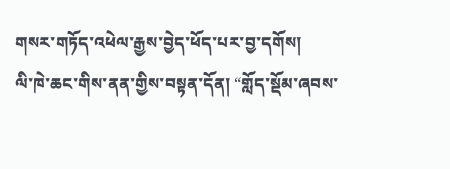གསར་གཏོད་འཕེལ་རྒྱས་བྱེད་ཕོད་པར་བྱ་དགོས།
ལི་ཁེ་ཆང་གིས་ནན་གྱིས་བསྟན་དོན། “གློད་སྡོམ་ཞབས་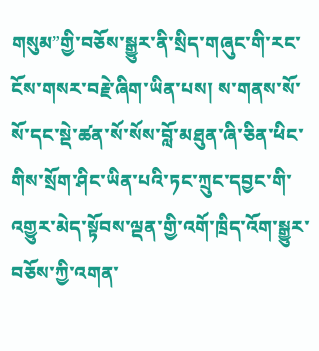གསུམ”གྱི་བཅོས་སྒྱུར་ནི་སྲིད་གཞུང་གི་རང་ངོས་གསར་བརྗེ་ཞིག་ཡིན་པས། ས་གནས་སོ་སོ་དང་སྡེ་ཚན་སོ་སོས་བློ་མཐུན་ཞི་ཅིན་ཕིང་གིས་སྲོག་ཤིང་ཡིན་པའི་ཏང་ཀྲུང་དབྱང་གི་འགྱུར་མེད་སྟོབས་ལྡན་གྱི་འགོ་ཁྲིད་འོག་སྒྱུར་བཅོས་ཀྱི་འགན་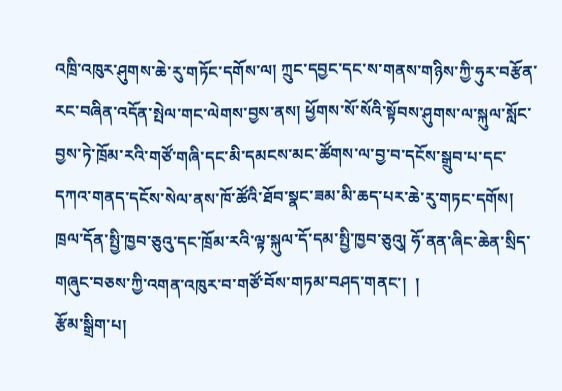འཁྲི་འཁུར་ཤུགས་ཆེ་རུ་གཏོང་དགོས་ལ། ཀྲུང་དབྱང་དང་ས་གནས་གཉིས་ཀྱི་ཧུར་བརྩོན་རང་བཞིན་འདོན་སྤེལ་གང་ལེགས་བྱས་ནས། ཕྱོགས་སོ་སོའི་སྟོབས་ཤུགས་ལ་སྐུལ་སློང་བྱས་ཏེ་ཁྲོམ་རའི་གཙོ་གཞི་དང་མི་དམངས་མང་ཚོགས་ལ་བྱ་བ་དངོས་སྒྲུབ་པ་དང་དཀའ་གནད་དངོས་སེལ་ནས་ཁོ་ཚོའི་ཐོབ་སྣང་ཟམ་མི་ཆད་པར་ཆེ་རུ་གཏང་དགོས།
ཁྲལ་དོན་སྤྱི་ཁྱབ་ཅུའུ་དང་ཁྲོམ་རའི་ལྟ་སྐུལ་དོ་དམ་སྤྱི་ཁྱབ་ཅུའུ། ཧོ་ནན་ཞིང་ཆེན་སྲིད་གཞུང་བཅས་ཀྱི་འགན་འཁུར་བ་གཙོ་བོས་གཏམ་བཤད་གནང་།  །
རྩོམ་སྒྲིག་པ།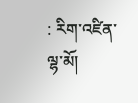: རིག་འཛིན་ལྷ་མོ།